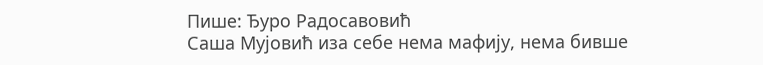Пише: Ђуро Радосавовић
Саша Мујовић иза себе нема мафију, нема бивше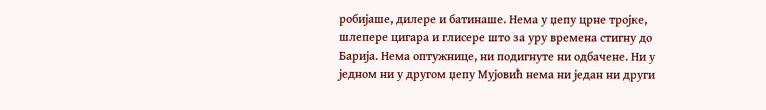робијаше, дилере и батинаше. Нема у џепу црне тројке, шлепере цигара и глисере што за уру времена стигну до Барија. Нема оптужнице, ни подигнуте ни одбачене. Ни у једном ни у другом џепу Мујовић нема ни један ни други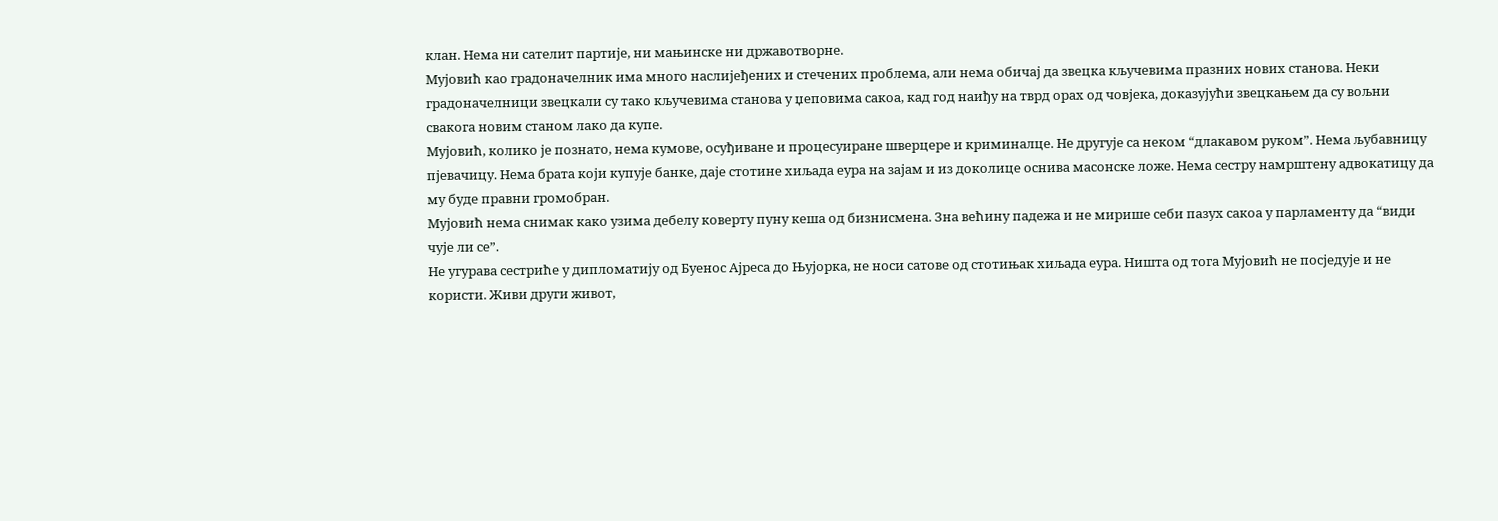клан. Нема ни сателит партије, ни мањинске ни државотворне.
Мујовић као градоначелник има много наслијеђених и стечених проблема, али нема обичај да звецка кључевима празних нових станова. Неки градоначелници звецкали су тако кључевима станова у џеповима сакоа, кад год наиђу на тврд орах од човјека, доказујући звецкањем да су вољни свакога новим станом лако да купе.
Мујовић, колико је познато, нема кумове, осуђиване и процесуиране шверцере и криминалце. Не другује са неком “длакавом руком”. Нема љубавницу пјевачицу. Нема брата који купује банке, даје стотине хиљада еура на зајам и из доколице оснива масонске ложе. Нема сестру намрштену адвокатицу да му буде правни громобран.
Мујовић нема снимак како узима дебелу коверту пуну кеша од бизнисмена. Зна већину падежа и не мирише себи пазух сакоа у парламенту да “види чује ли се”.
Не угурава сестриће у дипломатију од Буенос Ајреса до Њујорка, не носи сатове од стотињак хиљада еура. Ништа од тога Мујовић не посједује и не користи. Живи други живот,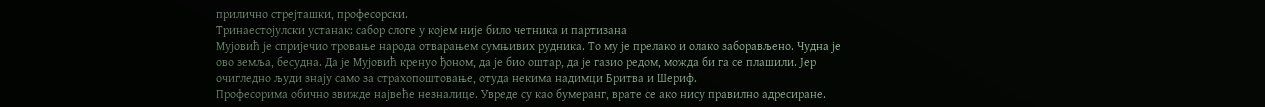прилично стрејташки, професорски.
Тринаестојулски устанак: сабор слоге у којем није било четника и партизана
Мујовић је спријечио тровање народа отварањем сумњивих рудника. То му је прелако и олако заборављено. Чудна је ово земља, бесудна. Да је Мујовић кренуо ђоном, да је био оштар, да је газио редом, можда би га се плашили. Јер очигледно људи знају само за страхопоштовање, отуда некима надимци Бритва и Шериф.
Професорима обично звижде највеће незналице. Увреде су као бумеранг, врате се ако нису правилно адресиране.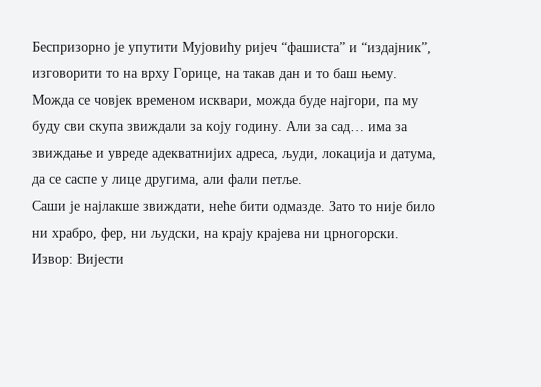Беспризорно је упутити Мујовићу ријеч “фашиста” и “издајник”, изговорити то на врху Горице, на такав дан и то баш њему.
Можда се човјек временом исквари, можда буде најгори, па му буду сви скупа звиждали за коју годину. Али за сад… има за звиждање и увреде адекватнијих адреса, људи, локација и датума, да се саспе у лице другима, али фали петље.
Саши је најлакше звиждати, неће бити одмазде. Зато то није било ни храбро, фер, ни људски, на крају крајева ни црногорски.
Извор: Вијести